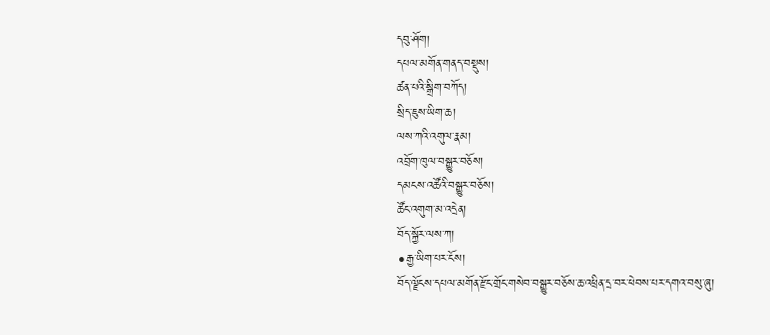དབུ་ཤོག།
དཔལ་མགོན་གནད་བསྡུས།
ཚན་པའི་སྒྲིག་བཀོད།
སྲིད་ཇུས་ཡིག་ཆ།
ལས་ཀའི་འགུལ་རྣམ།
འབྲོག་ཁུལ་བསྒྱུར་བཅོས།
དམངས་འཚོའི་བསྒྱུར་བཅོས།
ཚོང་འགུག་མ་འདྲེན།
བོད་སྐྱོར་ལས་ཀ།
•རྒྱ་ཡིག་པར་ངོས།
བོད་ལྗོངས་དཔལ་མགོན་རྫོང་གྲོང་གསེབ་བསྒྱུར་བཅོས་ཆ་འཕྲིན་དྲ་བར་ཕེབས་པར་དགའ་བསུ་ཞུ།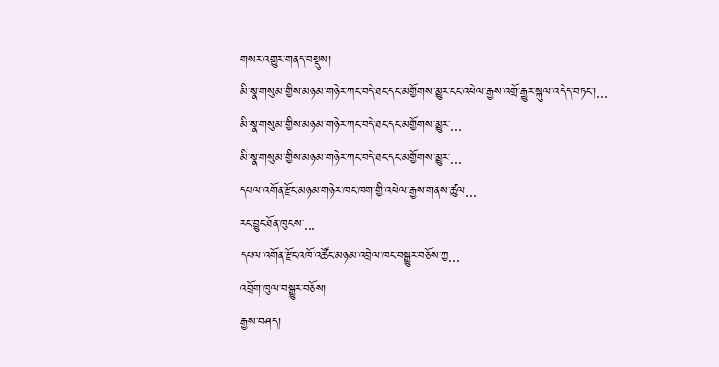གསར་འགྱུར་གནད་བསྡུས།
མི་སྣ་གསུམ་གྱིས་མཉམ་གཉེར་ཀང་བདེ་ཐང་དང་མགྱོགས་མྱུར་ངང་འཕེལ་རྒྱས་འགྲོ་རྒྱུར་སྐུལ་འདེད་བཏང་།...
མི་སྣ་གསུམ་གྱིས་མཉམ་གཉེར་ཀང་བདེ་ཐང་དང་མགྱོགས་མྱུར་...
མི་སྣ་གསུམ་གྱིས་མཉམ་གཉེར་ཀང་བདེ་ཐང་དང་མགྱོགས་མྱུར་...
དཔལ་འགོན་རྫོང་མཉམ་གཉེར་ཁང་ཁག་གྱི་འཕེལ་རྒྱས་གནས་ཚུལ...
རང་བྱུང་ཐོན་ཁུངས་...
དཔལ་འགོན་རྫོང་འཁོ་འཚོང་མཉམ་འབྲེལ་ཁང་བསྒྱུར་བཅོས་ཀྱ...
འབྲོག་ཁུལ་བསྒྱུར་བཅོས།
རྒྱས་བཤད།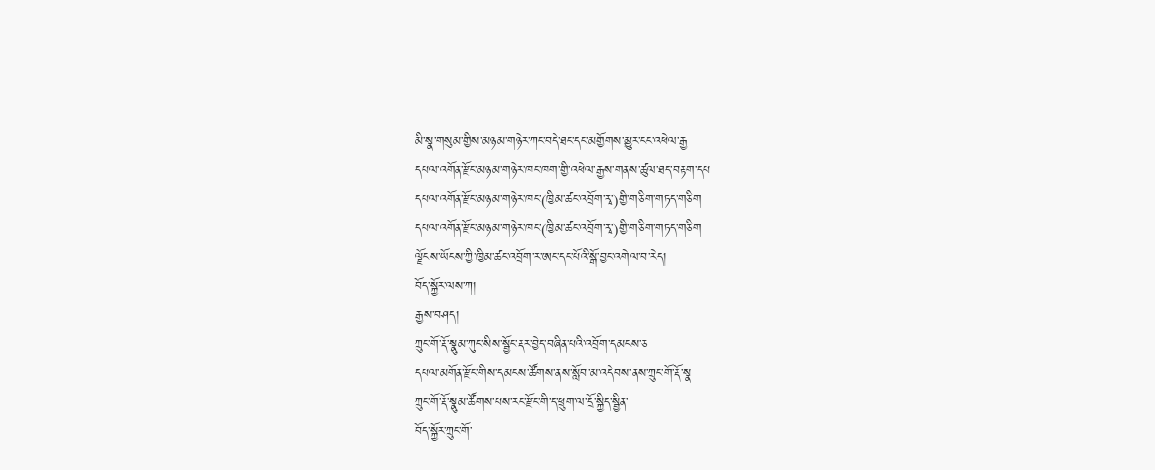མི་སྣ་གསུམ་གྱིས་མཉམ་གཉེར་ཀང་བདེ་ཐང་དང་མགྱོགས་མྱུར་ངང་འཕེལ་རྒྱ
དཔལ་འགོན་རྫོང་མཉམ་གཉེར་ཁང་ཁག་གྱི་འཕེལ་རྒྱས་གནས་ཚུལ་ཐད་བརྟག་དཔ
དཔལ་འགོན་རྫོང་མཉམ་གཉེར་ཁང་(ཁྱིམ་ཚང་འབྲོག་རྭ་)གྱི་གཅིག་གཏད་གཅིག
དཔལ་འགོན་རྫོང་མཉམ་གཉེར་ཁང་(ཁྱིམ་ཚང་འབྲོག་རྭ་)གྱི་གཅིག་གཏད་གཅིག
ལྗོངས་ཡོངས་ཀྱི་ཁྱིམ་ཚང་འབྲོག་ར་ཨང་དང་པོའི་སྒོ་བྱང་འགེལ་བ་རེད།
བོད་སྐྱོར་ལས་ཀ།
རྒྱས་བཤད།
ཀྲུང་གོ་རྡོ་སྣུམ་ཀུང་སིས་སྦྱོང་རྡར་བྱེད་བཞིན་པའི་འབྲོག་དམངས་ཅ
དཔལ་མགོན་རྫོང་གིས་དམངས་ཚོགས་ནས་སློབ་མ་འདེབས་ནས་ཀྲུང་གོ་རྡོ་སྣ
ཀྲུང་གོ་རྡོ་སྣུམ་ཚོགས་པས་རང་རྫོང་གི་ད་ཕྲུག་ལ་དྲོ་སྐྱིད་སྦྱིན་
བོད་སྐྱོར་ཀྲུང་གོ་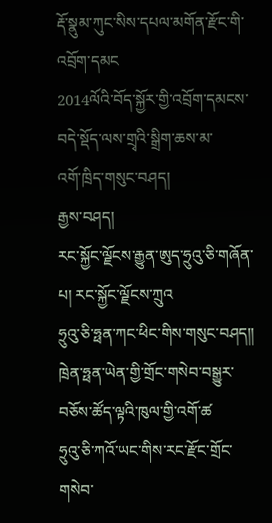རྡོ་སྣུམ་ཀུང་སིས་དཔལ་མགོན་རྫོང་གི་འབྲོག་དམང
2014ལོའི་བོད་སྐྱོར་གྱི་འབྲོག་དམངས་བདེ་སྡོད་ལས་གྲྭའི་སྒྲིག་ཆས་མ་
འགོ་ཁྲིད་གསུང་བཤད།
རྒྱས་བཤད།
རང་སྐྱོང་ལྗོངས་རྒྱུན་ཨུད་ཧྲུའུ་ཅི་གཞོན་པ། རང་སྐྱོང་ལྗོངས་ཀྲུའ
ཧྲུའུ་ཅི་ཧྥན་ཀང་ཕིང་གིས་གསུང་བཤད༎
ཁྲེན་ཧྥན་ཡེན་གྱི་གྲོང་གསེབ་བསྒྱུར་བཅོས་ཚོད་ལྟའི་ཁུལ་གྱི་འགོ་ཚ
ཧྲུའུ་ཅི་ཀའོ་ཡང་གིས་རང་རྫོང་གྲོང་གསེབ་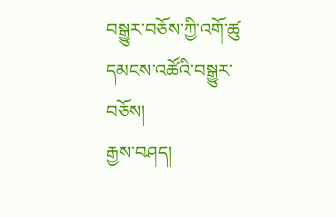བསྒྱུར་བཅོས་ཀྱི་འགོ་ཚུ
དམངས་འཚོའི་བསྒྱུར་བཅོས།
རྒྱས་བཤད།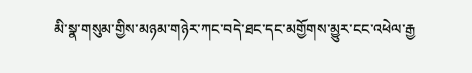མི་སྣ་གསུམ་གྱིས་མཉམ་གཉེར་ཀང་བདེ་ཐང་དང་མགྱོགས་མྱུར་ངང་འཕེལ་རྒྱ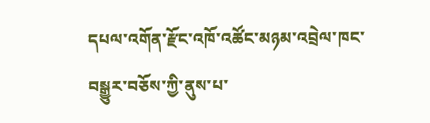དཔལ་འགོན་རྫོང་འཁོ་འཚོང་མཉམ་འབྲེལ་ཁང་བསྒྱུར་བཅོས་ཀྱི་ནུས་པ་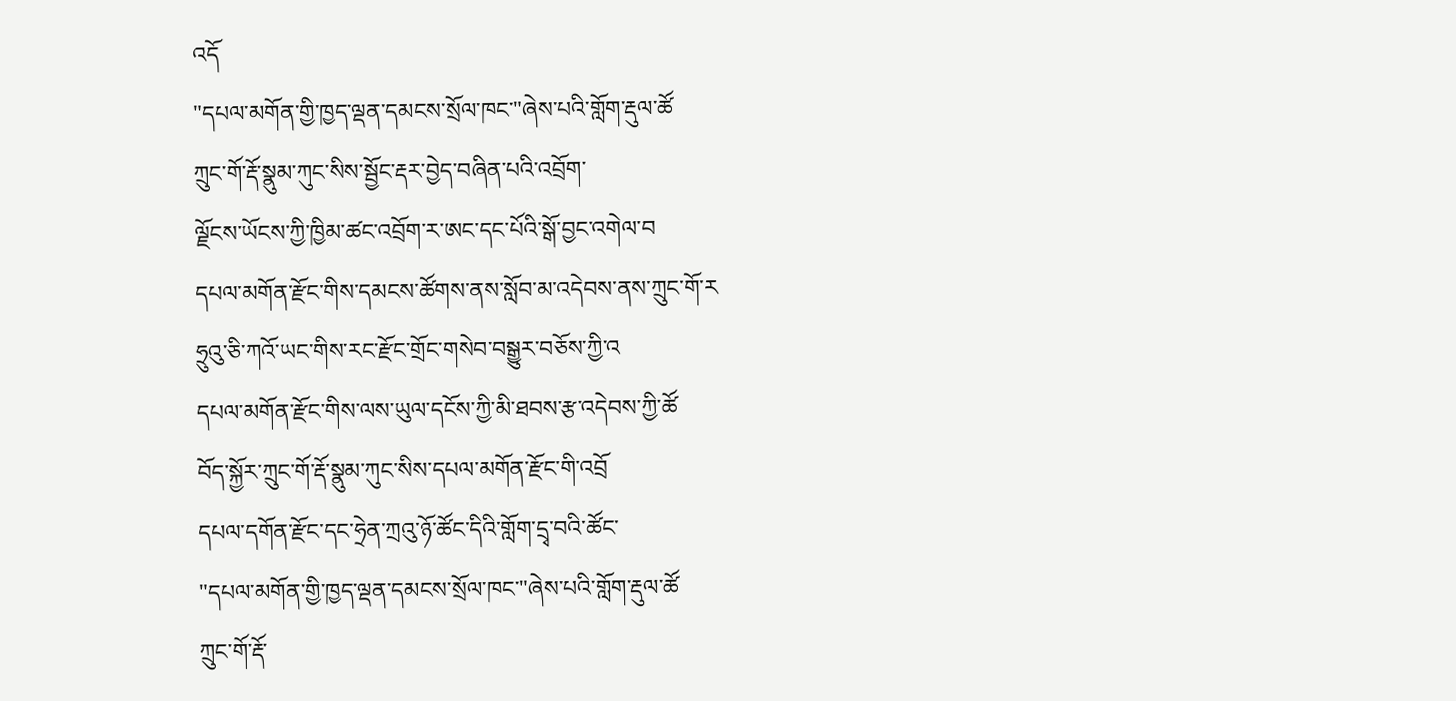འདོ
"དཔལ་མགོན་གྱི་ཁྱད་ལྡན་དམངས་སྲོལ་ཁང་"ཞེས་པའི་གློག་རྡུལ་ཚོ
ཀྲུང་གོ་རྡོ་སྣུམ་ཀུང་སིས་སྦྱོང་རྡར་བྱེད་བཞིན་པའི་འབྲོག་
ལྗོངས་ཡོངས་ཀྱི་ཁྱིམ་ཚང་འབྲོག་ར་ཨང་དང་པོའི་སྒོ་བྱང་འགེལ་བ
དཔལ་མགོན་རྫོང་གིས་དམངས་ཚོགས་ནས་སློབ་མ་འདེབས་ནས་ཀྲུང་གོ་ར
ཧྲུའུ་ཅི་ཀའོ་ཡང་གིས་རང་རྫོང་གྲོང་གསེབ་བསྒྱུར་བཅོས་ཀྱི་འ
དཔལ་མགོན་རྫོང་གིས་ལས་ཡུལ་དངོས་ཀྱི་མི་ཐབས་རྩ་འདེབས་ཀྱི་ཚོ
བོད་སྐྱོར་ཀྲུང་གོ་རྡོ་སྣུམ་ཀུང་སིས་དཔལ་མགོན་རྫོང་གི་འབྲོ
དཔལ་དགོན་རྫོང་དང་ཧྲེན་ཀྲའུ་ཉོ་ཚོང་དིའི་གློག་དྲྭ་བའི་ཚོང་
"དཔལ་མགོན་གྱི་ཁྱད་ལྡན་དམངས་སྲོལ་ཁང་"ཞེས་པའི་གློག་རྡུལ་ཚོ
ཀྲུང་གོ་རྡོ་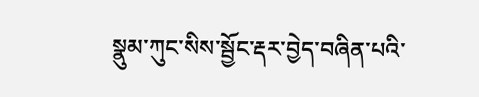སྣུམ་ཀུང་སིས་སྦྱོང་རྡར་བྱེད་བཞིན་པའི་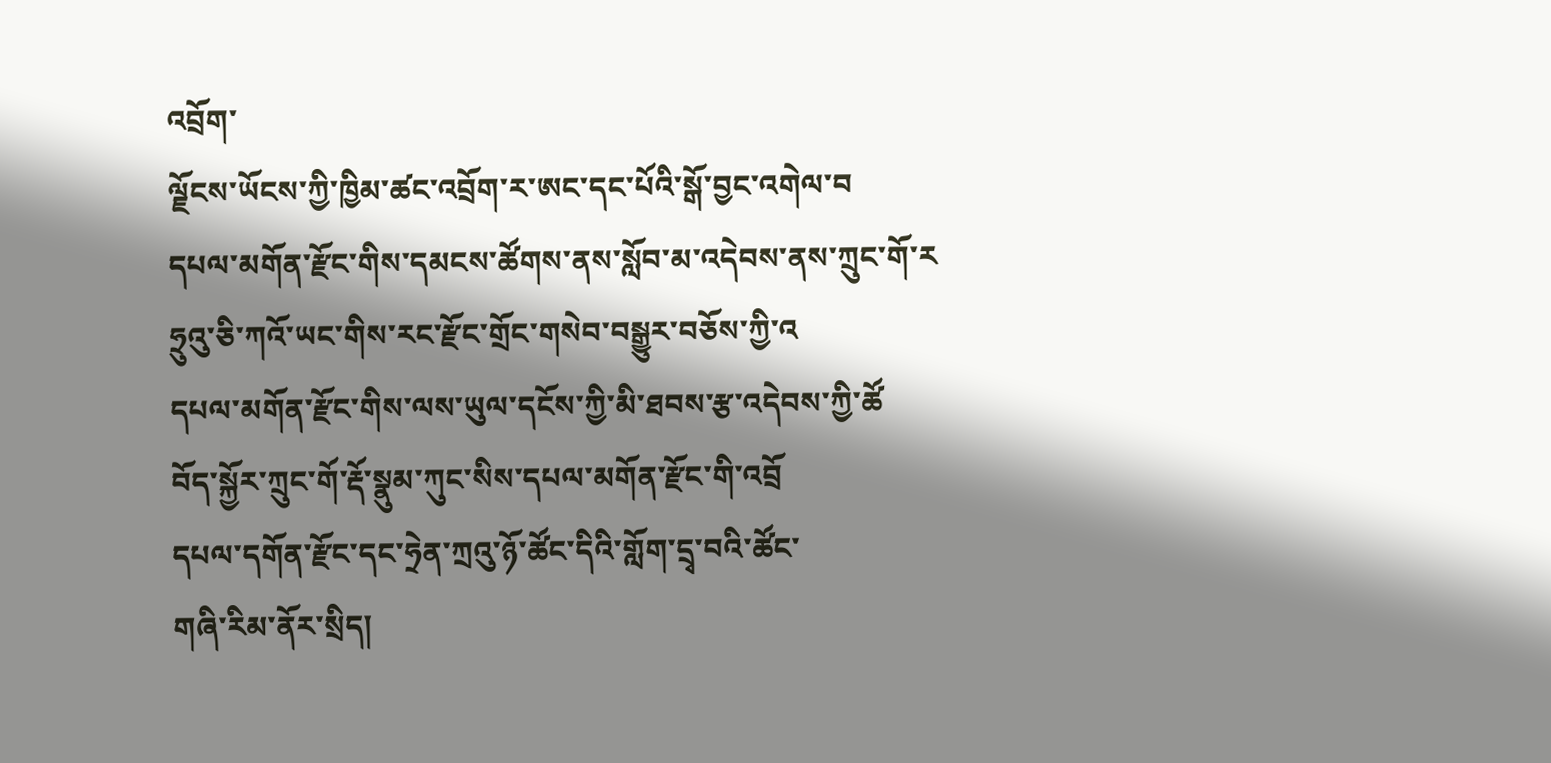འབྲོག་
ལྗོངས་ཡོངས་ཀྱི་ཁྱིམ་ཚང་འབྲོག་ར་ཨང་དང་པོའི་སྒོ་བྱང་འགེལ་བ
དཔལ་མགོན་རྫོང་གིས་དམངས་ཚོགས་ནས་སློབ་མ་འདེབས་ནས་ཀྲུང་གོ་ར
ཧྲུའུ་ཅི་ཀའོ་ཡང་གིས་རང་རྫོང་གྲོང་གསེབ་བསྒྱུར་བཅོས་ཀྱི་འ
དཔལ་མགོན་རྫོང་གིས་ལས་ཡུལ་དངོས་ཀྱི་མི་ཐབས་རྩ་འདེབས་ཀྱི་ཚོ
བོད་སྐྱོར་ཀྲུང་གོ་རྡོ་སྣུམ་ཀུང་སིས་དཔལ་མགོན་རྫོང་གི་འབྲོ
དཔལ་དགོན་རྫོང་དང་ཧྲེན་ཀྲའུ་ཉོ་ཚོང་དིའི་གློག་དྲྭ་བའི་ཚོང་
གཞི་རིམ་ནོར་སྲིད།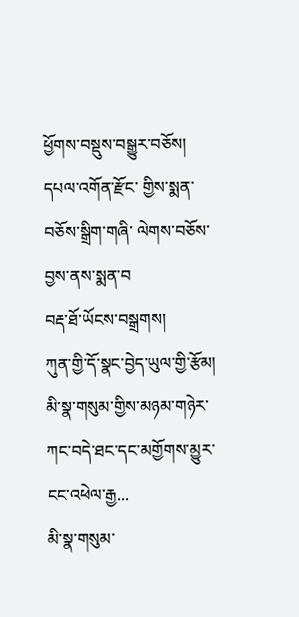ཕྱོགས་བསྡུས་བསྒྱུར་བཅོས།
དཔལ་འགོན་རྫོང་ གྱིས་སྨན་བཅོས་སྒྲིག་གཞི་ ལེགས་བཅོས་བྱས་ནས་སྨན་བ
བརྡ་ཐོ་ཡོངས་བསྒྲགས།
ཀུན་གྱི་དོ་སྣང་བྱེད་ཡུལ་གྱི་རྩོམ།
མི་སྣ་གསུམ་གྱིས་མཉམ་གཉེར་ཀང་བདེ་ཐང་དང་མགྱོགས་མྱུར་ངང་འཕེལ་རྒྱ...
མི་སྣ་གསུམ་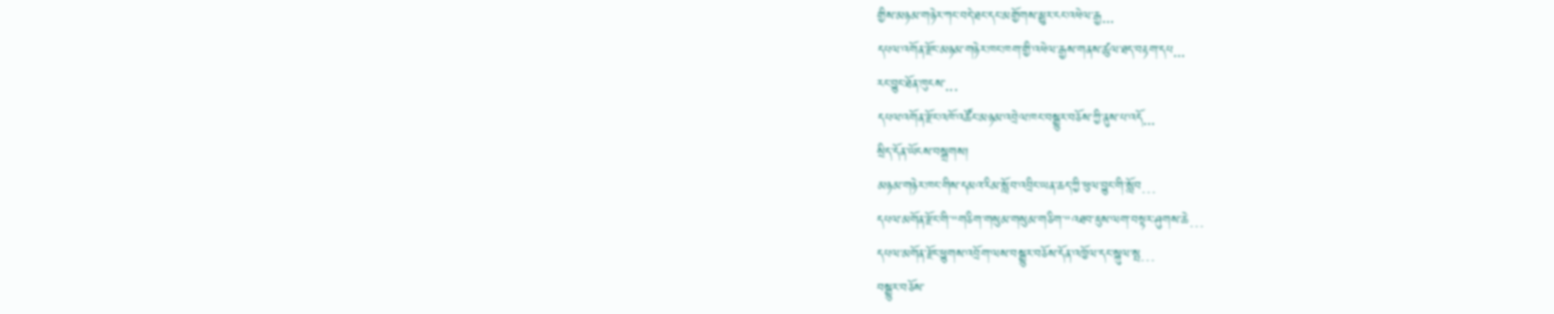གྱིས་མཉམ་གཉེར་ཀང་བདེ་ཐང་དང་མགྱོགས་མྱུར་ངང་འཕེལ་རྒྱ...
དཔལ་འགོན་རྫོང་མཉམ་གཉེར་ཁང་ཁག་གྱི་འཕེལ་རྒྱས་གནས་ཚུལ་ཐད་བརྟག་དཔ...
རང་བྱུང་ཐོན་ཁུངས་...
དཔལ་འགོན་རྫོང་འཁོ་འཚོང་མཉམ་འབྲེལ་ཁང་བསྒྱུར་བཅོས་ཀྱི་ནུས་པ་འདོ...
སྲིད་དོན་ཡོངས་བསྒྲགས།
མཉམ་གཉེར་ཁང་གིས་དམའ་རིམ་སློབ་འབྲིང་ཡན་ཆད་ཀྱི་ཕུལ་བྱུང་གི་སློབ…
དཔལ་མགོན་རྫོང་གི་"གཅིག་གསུམ་གསུམ་གཅིག་"འཐབ་ཇུས་ལག་བསྟར་ཤུགས་ཆེ…
དཔལ་མགོན་རྫོང་ཕྱུགས་འབྲོག་ལས་བསྒྱུར་བཅོས་དོན་འཁྱོལ་དང་སྐུལ་སྤ…
བསྒྱུར་བཅོས་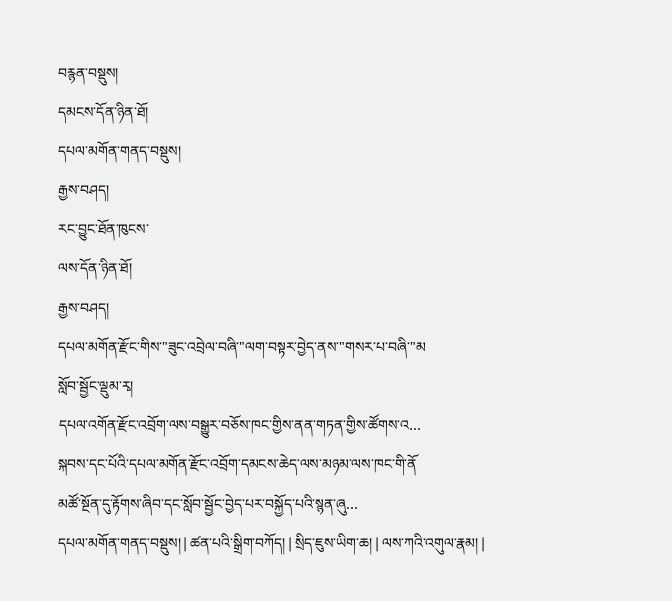བརྙན་བསྡུས།
དམངས་དོན་ཉིན་ཐོ།
དཔལ་མགོན་གནད་བསྡུས།
རྒྱས་བཤད།
རང་བྱུང་ཐོན་ཁུངས་
ལས་དོན་ཉིན་ཐོ།
རྒྱས་བཤད།
དཔལ་མགོན་རྫོང་གིས་"ཟུང་འབྲེལ་བཞི་"ལག་བསྟར་བྱེད་ནས་"གསར་པ་བཞི་"མ
སློབ་སྦྱོང་ལྡུམ་རྭ།
དཔལ་འགོན་རྫོང་འབྲོག་ལས་བསྒྱུར་བཅོས་ཁང་གྱིས་ནན་གཏན་གྱིས་ཚོགས་འ…
སྐབས་དང་པོའི་དཔལ་མགོན་རྫོང་འབྲོག་དམངས་ཆེད་ལས་མཉམ་ལས་ཁང་གི་ནོ
མཚོ་སྔོན་དུ་རྟོགས་ཞིབ་དང་སློབ་སྦྱོང་བྱེད་པར་བསྐྱོད་པའི་སྙན་ཞུ…
དཔལ་མགོན་གནད་བསྡུས། | ཚན་པའི་སྒྲིག་བཀོད། | སྲིད་ཇུས་ཡིག་ཆ། | ལས་ཀའི་འགུལ་རྣམ། |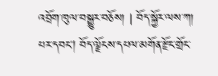འབྲོག་ཁུལ་བསྒྱུར་བཅོས། | བོད་སྐྱོར་ལས་ཀ།
པར་དབང། བོད་ལྗོངས་དཔལ་མགོན་རྫོང་གྲོང་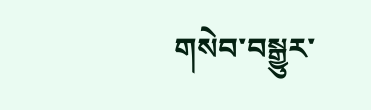གསེབ་བསྒྱུར་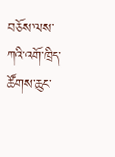བཅོས་ལས་ཀའི་འགོ་ཁྲིད་ཚོགས་ཆུང་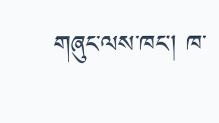གཞུང་ལས་ཁང། ཁ་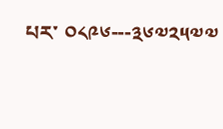པར་ ༠༨༩༦---༣༦༧༢༥༧༧